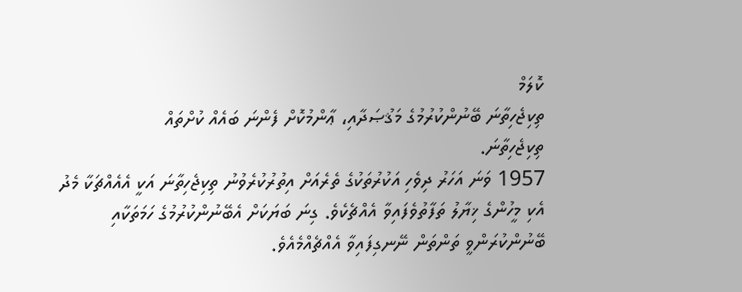ކޮލަމް
ތިކިޖެހިތާނަ ބޭނުންކުރުމުގެ މަޤުޞަދާއި، ޢާންމުކޮށް ފެންނަ ބައެއް ކުށްތައް
ތިކިޖެހިތާނަ.
1957 ވަނަ އަހަރު ދިވެހި އަކުރުތަކުގެ ތެރެއަށް އިތުރުކުރެވުނު ތިކިޖެހިތާނަ އަކީ އެއެއްޗަކާ މެދު އެކި މީހުންގެ ޚިޔާލު ތަފާތުވެފައިވާ އެއްޗެކެވެ. ގިނަ ބަޔަކަށް އެބޭނުންކުރުމުގެ ހަމަތަކާއި ބޭނުންކުރަންވީ ތަންތަން ނޭނގިފައިވާ އެއްޗެއްމެއެވެ.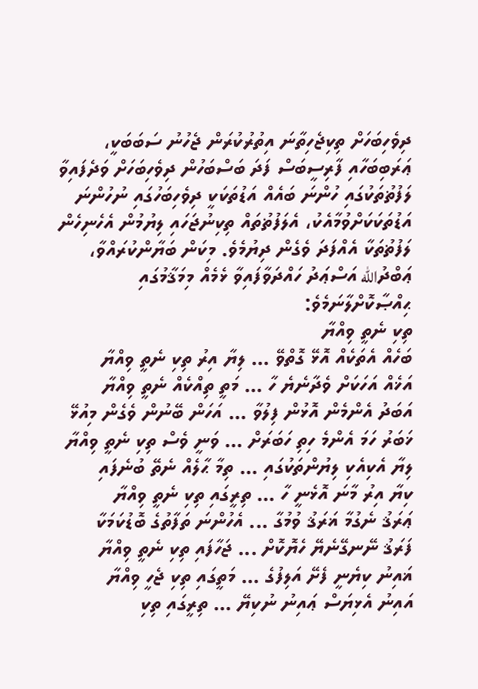ދިވެހިބަހަށް ތިކިޖެހިތާނަ އިތުރުކުރަން ޖެހުނު ސަބަބަކީ، ޢަރަބިބަހާއި ފާރިސީބަސް ފަދަ ބަސްބަހުން ދިވެހިބަހަށް ވަދެފައިވާ ލަފުޡުތަކުގައި ހުންނަ ބައެއް އަޑުތަކަކީ ދިވެހިބަހުގައި ނުހުންނަ އަޑުތަކަކަށްވުމާއެކު، އެލަފުޡުތައް ތިކިނުޖަހައި ލިޔުމުން އެހެނިހެން ލަފުޡުތަކާ އެއްފަދަ ވެގެން ދިޔުމެވެ. މިކަން ބަޔާންކުރައްވާ، ޢަބްދުالله އަސްޢަދު ހައްދަވާފައިވާ ޅެމެއް މިމަޤާމުގައި ޙިއްޞާކޮށްލާނަމެވެ:
ތިކި ނެތީ ވިއްޔާ
ބަހެއް އެތަކެއް އޮޅޭ ގޮތްވޭ ... ލިޔާ އިރު ތިކި ނެތީ ވިއްޔާ
އަޚެއް އަހަކަށް ވެދާނެޔެ ހާ ... މަތީ ތިއްކެއް ނެތީ ވިއްޔާ
އަބަދު އެންމެން އޮޅުން ފިލުވާ ... އަހަން ބޭނުން ވެގެން މިއުޅޭ
ޚަބަރު ހަމަ އެންމެ ހިތި ހަބަރަށް ... ވަނީ ވެސް ތިކި ނެތީ ވިއްޔާ
ލިޔާ އެކިއެކި ލިޔުންތަކުގައި ... ތިމާ ޙާލެއް ނެތޭ ބުނެފައި
ކިޔާ އިރު މާނަ އޮޅެނީ ހާ ... ތިރީގައި ތިކި ނެތީ ވިއްޔާ
ޢަރަޤު ނެގުމާ ޣަރަޤު ވުމުގާ ... އެހުންނަ ތަފާތުގެ ބޮޑުކަމަކާ
ފަރަޤު ނޭނގޭނެޔޭ ހެޔޮކޮށް ... ޖަހާފައި ތިކި ނެތީ ވިއްޔާ
ޣައިނު ކިޔެނީ ފެށޭ އަލިފުގެ ... މަތީގައި ތިކި ޖެހީ ވިއްޔާ
އައިނު އެޅިޔަސް ޢައިނު ނުކިޔޭ ... ތިރީގައި ތިކި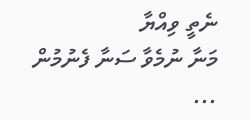ނެތީ ވިއްޔާ
މަނާ ނުމެވާ ސަނާ ފެނުމުން ...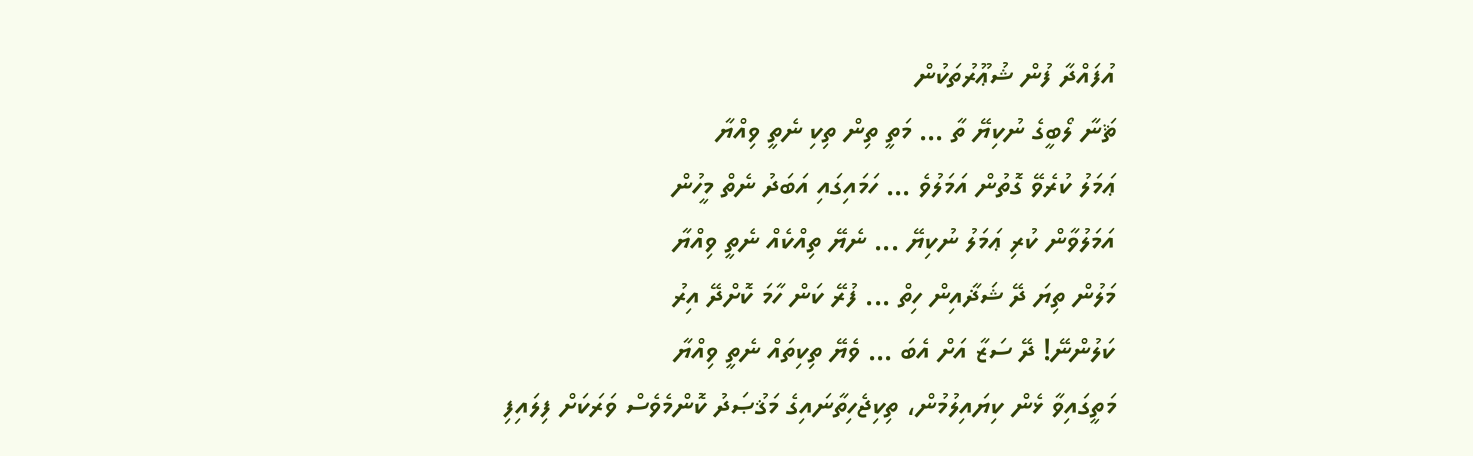އުފައްދާ ފުން ޝުޢޫރުތަކުން
ޘަނާ ލޯބީގެ ނުކިޔޭ ތާ ... މަތީ ތިން ތިކި ނެތީ ވިއްޔާ
ޢަމަލު ކުރެވޭ ގޮތުން އަމަލުވެ ... ހަމައިގައި އަބަދު ނެތް މީހުން
އަމަލުވާން ކުރި ޢަމަލު ނުކިޔޭ ... ނެޔޭ ތިއްކެއް ނެތީ ވިއްޔާ
މަލުން ތިޔަ ދޭ ޝަޛާއިން ހިތް ... ފުރޭ ކަން ހާމަ ކޮށްދޭ އިރު
ކަލުންނޭ! ދޭ ސަޒާ އަށް އެބަ ... ވެޔޭ ތިކިތައް ނެތީ ވިއްޔާ
މަތީގައިވާ ޅެން ކިޔައިލުމުން، ތިކިޖެހިތާނައިގެ މަޤުޞަދު ކޮންމެވެސް ވަރަކަށް ފިލައިފި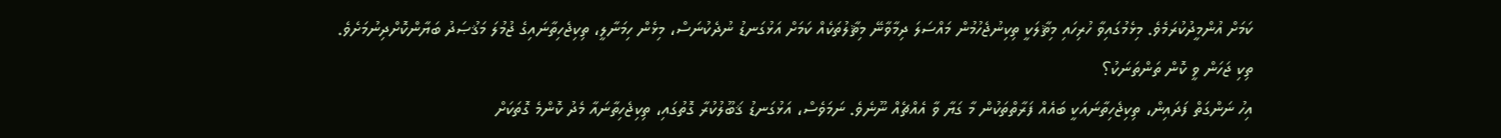ކަމަށް އުންމީދުކުރަމެވެ. މިޅެމުގައިވާ ހުރިހައި މިޘާލަކީ ތިކިނުޖެހުމުން މައްސަލަ ދިމާވާނޭ މިޘާލުތަކެއް ކަމަށް އަޅުގަނޑު ނުދެކުނަސް، މިޅެން ހިމަނާލީ، ތިކިޖެހިތާނައިގެ ޖުމުލަ މަޤުޞަދު ބަޔާންކޮށްދިނުމަށެވެ.
ތިކި ޖަހަން ވީ ކޮން ތަންތަނަކު؟
އިހު ނަންގަތް ފަދައިން، ތިކިޖެހިތާނައަކީ ބައެއް ފަރާތްތަކުން މާ ގަޔާ ވާ އެއްޗެއް ނޫނެވެ. ނަމަވެސް، އަޅުގަނޑު ޤަބޫލުކުރާ ގޮތުގައި، ތިކިޖެހިތާނައާ މެދު ކޮންމެ ގޮތަކަށް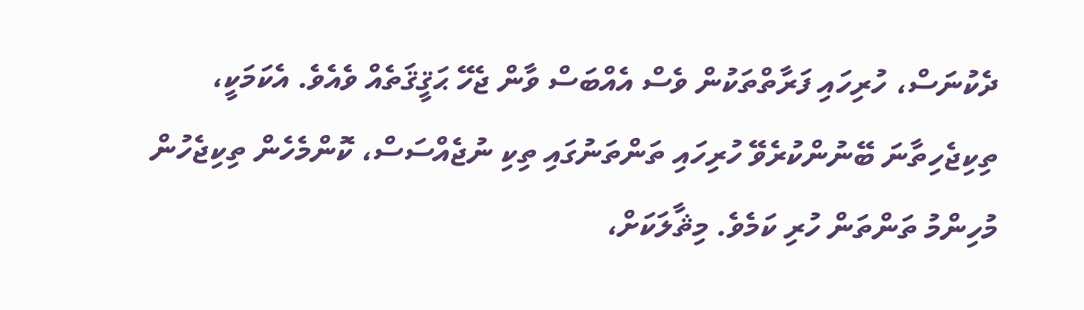ދެކުނަސް، ހުރިހައި ފަރާތްތަކުން ވެސް އެއްބަސް ވާން ޖެހޭ ޙަޤީޤަތެއް ވެއެވެ. އެކަމަކީ، ތިކިޖެހިތާނަ ބޭނުންކުރެވޭ ހުރިހައި ތަންތަނުގައި ތިކި ނުޖެއްސަސް، ކޮންމެހެން ތިކިޖެހުން މުހިންމު ތަންތަން ހުރި ކަމެވެ. މިޘާލަކަށް،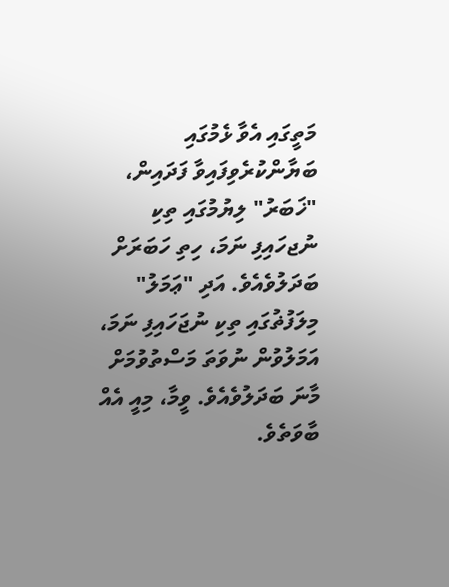މަތީގައި އެވާ ޅެމުގައި ބަޔާންކުރެވިފައިވާ ފަދައިން، "ޚަބަރު" ލިޔުމުގައި ތިކި ނުޖހައިފި ނަމަ، ހިތި ހަބަރަށް ބަދަލުވެއެވެ. އަދި "ޢަމަލު" މިލަފުޡުގައި ތިކި ނުޖަހައިފި ނަމަ، އަމަލުވުން ނުވަތަ މަސްތުވުމަށް މާނަ ބަދަލުވެއެވެ. ވީމާ، މިއީ އެއް ބާވަތެވެ.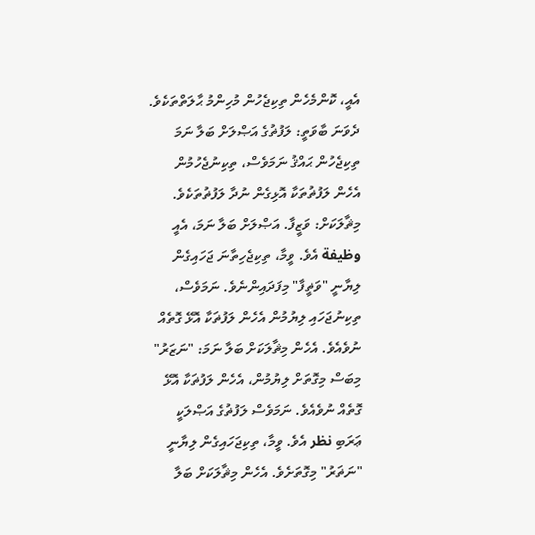އެއީ، ކޮންމެހެން ތިކިޖެހުން މުހިންމު ޙާލަތްތަކެވެ.
ދެވަނަ ބާވަތީ: ލަފުޡުގެ އަޞްލަށް ބަލާ ނަމަ ތިކިޖެހުން ޙައްޤު ނަމަވެސް، ތިކިނުޖެހުމުން އެހެން ލަފުޡުތަކާ އޮޅިގެން ނުދާ ލަފުޡުތަކެވެ. މިޘާލަކަށް: ވަޒީފާ. އަޞްލަށް ބަލާ ނަމަ، އެއީ وظيفة އެވެ. ވީމާ، ތިކިޖެހިތާނަ ޖަހައިގެން ލިޔާނީ "ވަޡީފާ" މިފަދައިންނެވެ. ނަމަވެސް، ތިކިނުޖަހައި ލިޔުމުން އެހެން ލަފުޡަކާ އޮޅޭ ގޮތެއް ނުވެއެވެ. އެހެން މިޘާލަކަށް ބަލާ ނަމަ: "ނަޒަރު" މިބަސް މިގޮތަށް ލިޔުމުން، އެހެން ލަފުޡަކާ އޮޅޭ ގޮތެއް ނުވެއެވެ. ނަމަވެސް ލަފުޡުގެ އަޞްލަކީ ޢަރަބި نظر އެވެ. ވީމާ، ތިކިޖަހައިގެން ލިޔާނީ "ނަޡަރު" މިގޮތަށެވެ. އެހެން މިޘާލަކަށް ބަލާ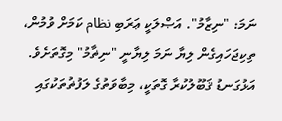ނަމަ: "ނިޒާމު". އަޞްލަކީ ޢަރަބި نظام ކަމަށް ވުމުން، ތިކިޖަހައިގެން ލިޔާ ނަމަ ލިޔާނީ "ނިޡާމު" މިގޮތަށެވެ. އަޅުގަނޑު ޤަބޫލުކުރާ ގޮތަކީ، މިބާވަތުގެ ލަފުޡުތަކުގައި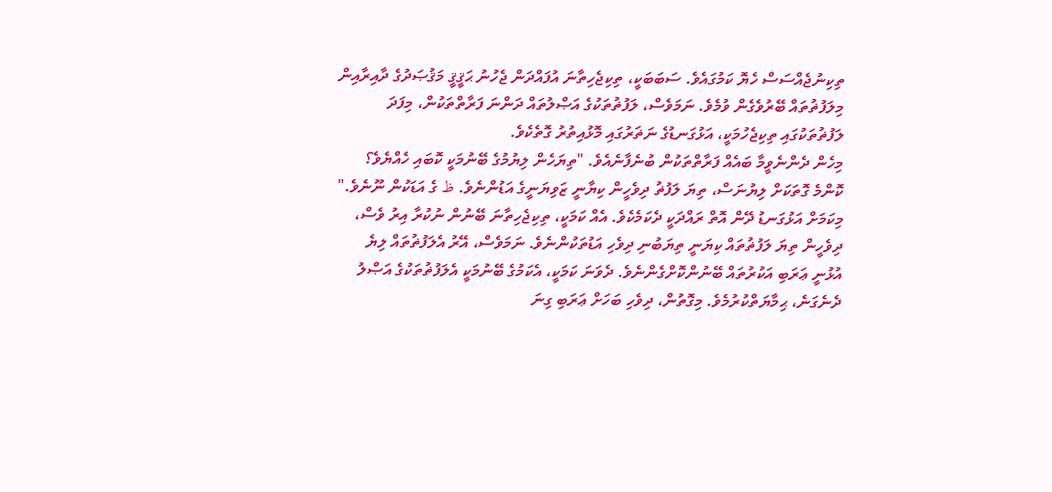ތިކިނުޖެއްސަސް ހެޔޮ ކަމުގައެވެ. ސަބަބަކީ، ތިކިޖެހިތާނަ އުފައްދަން ޖެހުނު ޙަޤީޤީ މަޤުޞަދުގެ ދާއިރާއިން މިލަފުޡުތައް ބޭރުވެގެން ވުމެވެ. ނަމަވެސް، ލަފުޡުތަކުގެ އަޞްލުތައް ދަންނަ ފަރާތްތަކުން، މިފަދަ ލަފުޡުތަކުގައި ތިކިޖެހުމަކީ، އަޅުގަނޑުގެ ނަޡަރުގައި މޮޅުއިތުރު ގޮތެކެވެ.
މިހެން ދެންނެވީމާ ބައެއް ފަރާތްތަކުން ބުނެފާނެއެވެ. "ތިޔަހެން ލިޔުމުގެ ބޭނުމަކީ ކޮބައި ހެއްޔެވެ؟ ކޮންމެ ގޮތަކަށް ލިޔުނަސް، ތިޔަ ލަފުޡު ދިވެހީން ކިޔާނީ ޒަވިޔަނީގެ އަޑުންނެވެ. ظ ގެ އަޑަކުން ނޫނެވެ." މިކަމަށް އަޅުގަނޑު ދޭން އޮތް ރައްދަކީ ދެކަމެކެވެ. އެއް ކަމަކީ، ތިކިޖެހިތާނަ ބޭނުން ނުކުރާ އިރު ވެސް، ދިވެހީން ތިޔަ ލަފުޡުތައް ކިޔަނީ ތިޔަބުނި ދިވެހި އަޑުތަކުންނެވެ. ނަމަވެސް، އޭރު އެލަފުޡުތައް ލިޔެ އުޅުނީ ޢަރަބި އަކުރުތައް ބޭނުންކޮށްގެންނެވެ. ދެވަނަ ކަމަކީ، އެކަމުގެ ބޭނުމަކީ އެލަފުޡުތަކުގެ އަޞްލު ދެނެގަނެ، ޙިމާޔަތްކުރުމެވެ. މިގޮތުން، ދިވެހި ބަހަށް ޢަރަބި ގިނަ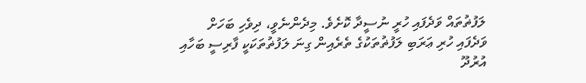ލަފުޡުތައް ވަދެފައި ހުރީ ނުސީދާ ކޮށެވެ. މިދެންނެވީ، ދިވެހި ބަހަށް ވަދެފައި ހުރި ޢަރަބި ލަފުޡުތަކުގެ ތެރެއިން ގިނަ ލަފުޡުތަކަކީ ފާރިސީ ބަހާއި އުރުދޫ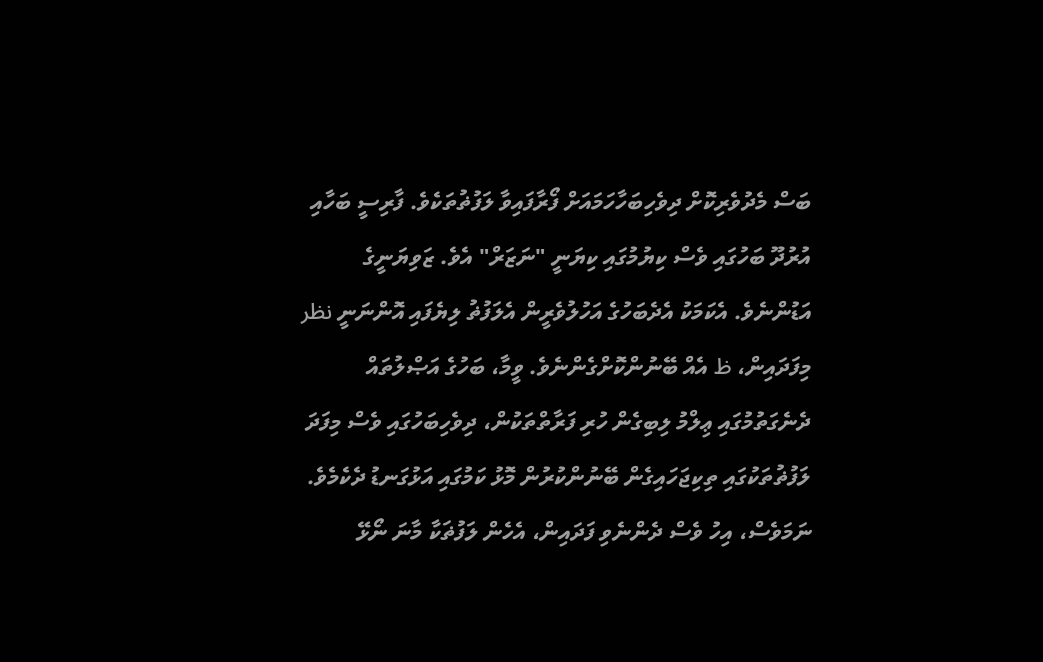ބަސް މެދުވެރިކޮށް ދިވެހިބަހާހަމައަށް ފޯރާފައިވާ ލަފުޡުތަކެވެ. ފާރިސީ ބަހާއި އުރުދޫ ބަހުގައި ވެސް ކިޔުމުގައި ކިޔަނީ "ނަޒަރް" އެވެ. ޒަވިޔަނީގެ އަޑުންނެވެ. އެކަމަކު އެދެބަހުގެ އަހުލުވެރީން އެލަފުޡު ލިޔެފައި އޮންނަނީ نظر މިފަދައިން، ظ އެއް ބޭނުންކޮށްގެންނެވެ. ވީމާ، ބަހުގެ އަޞްލުތައް ދެނެގަތުމުގައި ޢިލްމު ލިބިގެން ހުރި ފަރާތްތަކުން، ދިވެހިބަހުގައި ވެސް މިފަދަ ލަފުޡުތަކުގައި ތިކިޖަހައިގެން ބޭނުންކުރުން މޮޅު ކަމުގައި އަޅުގަނޑު ދެކެމެވެ. ނަމަވެސް، އިހު ވެސް ދެންނެވި ފަދައިން، އެހެން ލަފުޡަކާ މާނަ ނޯޅޭ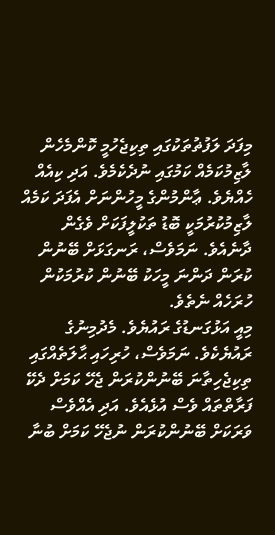މިފަދަ ލަފުޡުތަކުގައި ތިކިޖެހުމީ ކޮންމެހެން ލާޒިމުކަމެއް ކަމުގައި ނުދެކެމެވެ. އަދި ކިއެއް ހެއްޔެވެ. ޢާންމުންގެ މީހުންނަށް އެފަދަ ކަމެއް ލާޒިމުކުރުމަކީ ބޮޑު ތަކުލީފަކަށް ވެގެން ދާނެއެވެ. ނަމަވެސް، ރަނގަޅަށް ބޭނުން ކުރަން ދަންނަ މީހަކު ބޭނުން ކުރުމަކުން ހުރަހެއް ނެތެވެ.
މިއީ އަޅުގަނޑުގެ ރައުޔެވެ. މެދުމިނުގެ ރައުޔެކެވެ. ނަމަވެސް، ހުރިހައި ޙާލަތެއްގައި ތިކިޖެހިތާނަ ބޭނުންކުރަން ޖެހޭ ކަމަށް ދެކޭ ފަރާތްތައް ވެސް އުޅެއެވެ. އަދި އެއްވެސް ވަރަކަށް ބޭނުންކުރަން ނުޖެހޭ ކަމަށް ބުނާ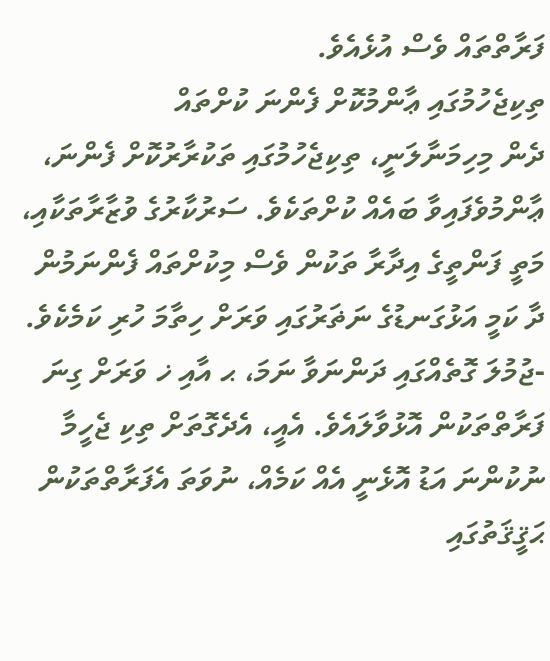ފަރާތްތައް ވެސް އުޅެއެވެ.
ތިކިޖެހުމުގައި ޢާންމުކޮށް ފެންނަ ކުށްތައް
ދެން މިހިމަނާލަނީ، ތިކިޖެހުމުގައި ތަކުރާރުކޮށް ފެންނަ، ޢާންމުވެފައިވާ ބައެއް ކުށްތަކެވެ. ސަރުކާރުގެ ވުޒާރާތަކާއި، މަތީ ފަންތީގެ އިދާރާ ތަކުން ވެސް މިކުށްތައް ފެންނަމުން ދާ ކަމީ އަޅުގަނޑުގެ ނަޡަރުގައި ވަރަށް ހިތާމަ ހުރި ކަމެކެވެ.
-ޖުމުލަ ގޮތެއްގައި ދަންނަވާ ނަމަ، ޙ އާއި ޚ ވަރަށް ގިނަ ފަރާތްތަކުން އޮޅުވާލައެވެ. އެއީ، އެދެގޮތަށް ތިކި ޖެހީމާ ނުކުންނަ އަޑު އޮޅެނީ އެއް ކަމެއް، ނުވަތަ އެފަރާތްތަކުން ޙަޤީޤަތުގައި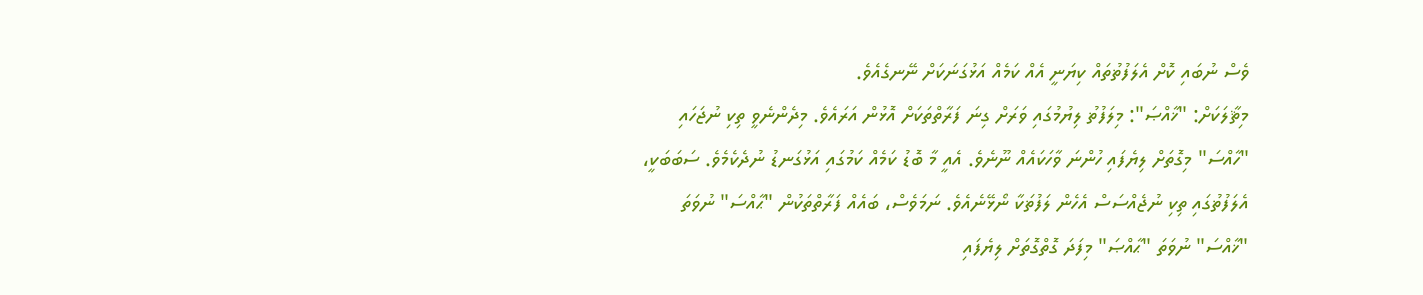ވެސް ނުބައި ކޮށް އެލަފުޡުތައް ކިޔަނީ އެއް ކަމެއް އަޅުގަނަކަށް ނޭނގެއެވެ.
މިޘާލަކަށް: "ޚާއްޞަ": މިލަފުޡު ލިޔުމުގައި ވަރަށް ގިނަ ފަރާތްތަކަށް އޮޅުން އަރައެވެ. މިދެންނެވީ ތިކި ނުޖަހައި "ހާއްސަ" މިގޮތަށް ލިޔެފައި ހުންނަ ވާހަކައެއް ނޫނެވެ. އެއީ މާ ބޮޑު ކަމެއް ކަމުގައި އަޅުގަނޑު ނުދެކެމެވެ. ސަބަބަކީ، އެލަފުޡުގައި ތިކި ނުޖެއްސަސް އެހެން ލަފުޡަކާ ނޯޅޭނެއެވެ. ނަމަވެސް، ބައެއް ފަރާތްތަކުން "ޙާއްސަ" ނުވަތަ "ޚާއްސަ" ނުވަތަ "ޙާއްޞަ" މިފަދަ ގޮތްގޮތަށް ލިޔެފައި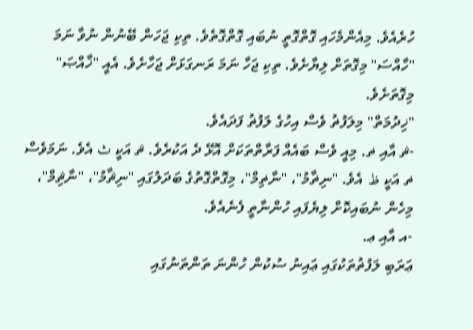ހުރެއެވެ. މިއެންމެހައި ގޮތްގޮތީ ނުބައި ގޮތްގޮތެވެ. ތިކި ޖަހަން ބޭނުން ނުވާ ނަމަ "ހާއްސަ" މިގޮތަށް ލިޔާށެވެ. ތިކި ޖަހާ ނަމަ ރަނގަޅަށް ޖަހާށެވެ. އެއީ "ޚާއްޞަ" މިގޮތަށެވެ.
"ޚިދުމަތް" މިލަފުޡު ވެސް އިހުގެ ލަފުޡު ފަދައެވެ.
-ޘ އާއި ޡ. މިއީ ވެސް ބައެއް ފަރާތްތަކަށް އޮޅޭ ދެ އަކުރެވެ. ޘ އަކީ ث އެވެ. ނަމަވެސް ޡ އަކީ ظ އެވެ. "ނިޡާމު"، "ނާޡިމް"، މިގޮތްގޮތުގެ ބަދަލުގައި "ނިޘާމު"، "ނާޘިމް"، މިހެން ނުބައިކޮށް ލިޔެފައި ހުންނާތީ ފެނެއެވެ.
-އ އާއި ޢ.
ޢަރަބި ލަފުޡުތަކުގައި ޢައިނު ސުކުން ހުންނަ ތަންތަނުގައި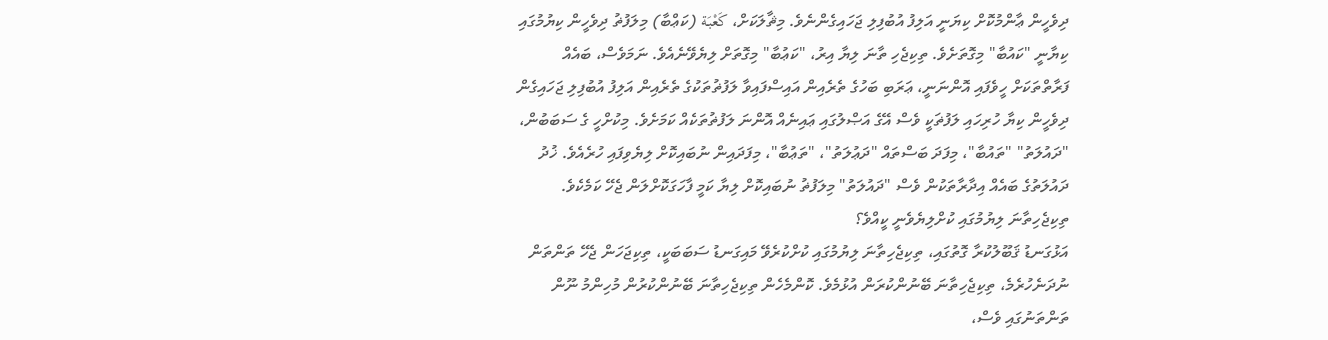ދިވެހީން ޢާންމުކޮށް ކިޔަނީ އަލިފު އުބުފިލި ޖަހައިގެންނެވެ. މިޘާލަކަށް، كَعْبَة (ކަޢްބާ) މިލަފުޡު ދިވެހީން ކިޔުމުގައި ކިޔާނީ "ކައުބާ" މިގޮތަށެވެ. ތިކިޖެހި ތާނަ ލިޔާ އިރު، "ކަޢުބާ" މިގޮތަށް ލިޔެވޭނެއެވެ. ނަމަވެސް، ބައެއް ފަރާތްތަކަށް ހީވެފައި އޮންނަނީ، ޢަރަބި ބަހުގެ ތެރެއިން އައިސްފައިވާ ލަފުޡުތަކުގެ ތެރެއިން އަލިފު އުބުފިލި ޖަހައިގެން ދިވެހީން ކިޔާ ހުރިހައި ލަފުޡަކީ ވެސް އޭގެ އަޞްލުގައި ޢައިނެއް އޮންނަ ލަފުޡުތަކެއް ކަމަށެވެ. މިކުށްހީ ގެ ސަބަބުން، "ދައުލަތު" "ތައުބާ"، މިފަދަ ބަސްތައް "ދަޢުލަތު"، "ތަޢުބާ"، މިފަދައިން ނުބައިކޮށް ލިޔެވިފައި ހުރެއެވެ. ޚުދު ދައުލަތުގެ ބައެއް އިދާރާތަކުން ވެސް "ދައުލަތު" މިލަފުޡު ނުބައިކޮށް ލިޔާ ކަމީ ފާހަގަކޮށްލަން ޖެހޭ ކަމެކެވެ.
ތިކިޖެހިތާނަ ލިޔުމުގައި ކުށްލިޔެވެނީ ކީއްވެ؟
އަޅުގަނޑު ޤަބޫލުކުރާ ގޮތުގައި، ތިކިޖެހިތާނަ ލިޔުމުގައި ކުށްކުރެވޭ މައިގަނޑު ސަބަބަކީ، ތިކިޖަހަން ޖެހޭ ތަންތަން ނުދަނެހުރެމެ، ތިކިޖެހިތާނަ ބޭނުންކުރަން އުޅުމެވެ. ކޮންމެހެން ތިކިޖެހިތާނަ ބޭނުންކުރުން މުހިންމު ނޫން ތަންތަނުގައި ވެސް،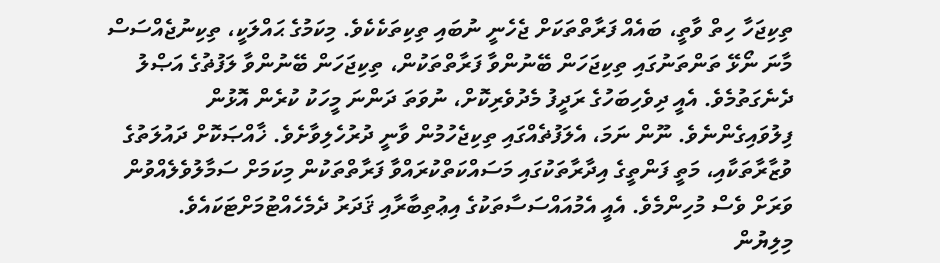ތިކިޖަހާ ހިތް ވާތީ، ބައެއް ފަރާތްތަކަށް ޖެހެނީ ނުބައި ތިކިތަކެކެވެ. މިކަމުގެ ޙައްލަކީ، ތިކިނުޖެއްސަސް މާނަ ނޯޅޭ ތަންތަނުގައި ތިކިޖަހަން ބޭނުންވާ ފަރާތްތަކުން، ތިކިޖަހަން ބޭނުންވާ ލަފުޡުގެ އަޞްލު ދެނެގަތުމެވެ. އެއީ ދިވެހިބަހުގެ ރަދީފު މެދުވެރިކޮށް، ނުވަތަ ދަންނަ މީހަކު ކުރެން އޮޅުން ފިލުވައިގެންނެވެ. ނޫން ނަމަ، އެލަފުޡެއްގައި ތިކިޖެހުމުން ވާނީ ދުރުހެލިވާށެވެ. ޚާއްޞަކޮށް ދައުލަތުގެ ވުޒާރާތަކާއި، މަތީ ފަންތީގެ އިދާރާތަކުގައި މަސައްކަތްކުރައްވާ ފަރާތްތަކުން މިކަމަށް ސަމާލުވެލެއްވުން ވަރަށް ވެސް މުހިންމެވެ. އެއީ އެމުއައްސަސާތަކުގެ އިޢުތިބާރާއި ޤަދަރު ދެމެހެއްޓުމަށްޓަކައެވެ.
މިލިޔުން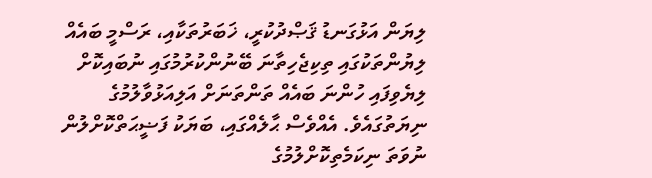ލިޔަން އަޅުގަނޑު ޤަޞްދުކުރީ، ޚަބަރުތަކާއި، ރަސްމީ ބައެއް ލިޔުންތަކުގައި ތިކިޖެހިތާނަ ބޭނުންކުރުމުގައި ނުބައިކޮށް ލިޔެވިފައި ހުންނަ ބައެއް ތަންތަނަށް އަލިއަޅުވާލުމުގެ ނިޔަތުގައެވެ. އެއްވެސް ޙާލެއްގައި، ބަޔަކު ފަޟީޙަތްކޮށްލުން ނުވަތަ ނިކަމެތިކޮށްލުމުގެ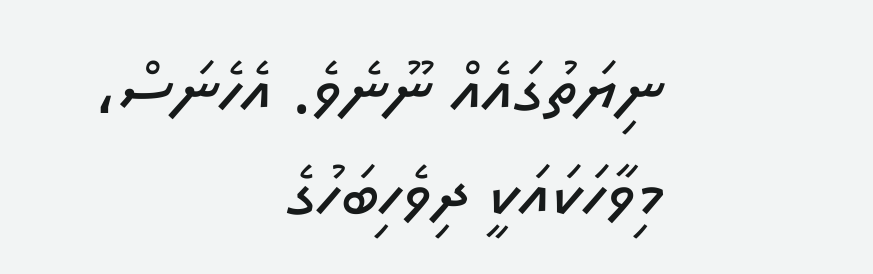ނިޔަތުގައެއް ނޫނެވެ. އެހެނަސް، މިވާހަކައަކީ ދިވެހިބަހުގެ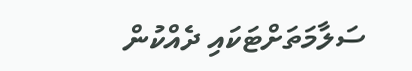ސަލާމަތަށްޓަކައި ދެއްކުން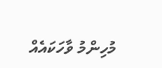މުހިންމު ވާހަކައެއް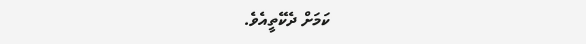ކަމަށް ދެކޭތީއެވެ.